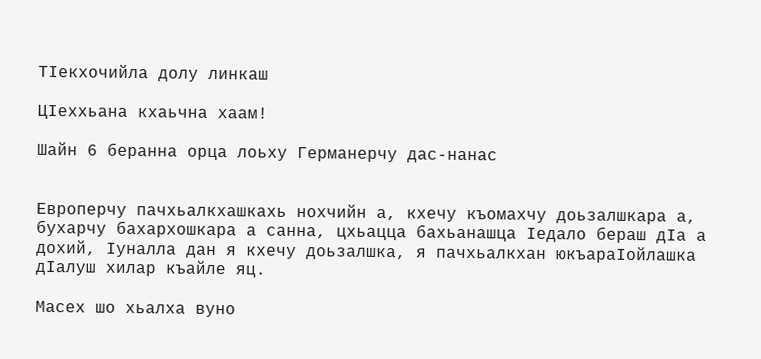ТIекхочийла долу линкаш

ЦIеххьана кхаьчна хаам!

Шайн 6 беранна орца лоьху Германерчу дас-нанас


Европерчу пачхьалкхашкахь нохчийн а, кхечу къомахчу доьзалшкара а, бухарчу бахархошкара а санна, цхьацца бахьанашца Iедало бераш дIа а дохий, Iуналла дан я кхечу доьзалшка, я пачхьалкхан юкъараIойлашка дIалуш хилар къайле яц.

Масех шо хьалха вуно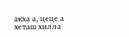акха а, цеце а хеташ хилла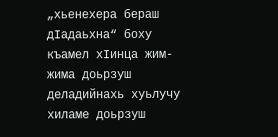„хьенехера бераш дIадаьхна“ боху къамел хIинца жим-жима доьрзуш деладийнахь хуьлучу хиламе доьрзуш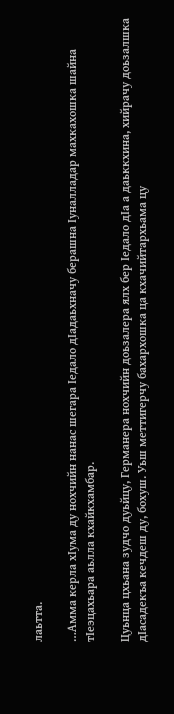лаьтта.

…Амма керла хIума ду нохчийн нанас шегара Iедало дIадаьхначу берашна Iуналладар махкахошка шайна тIеэцахьара аьлла кхайкхамбар.

Цуьнца цхьана зудчо дуьйцу, Германера нохчийн доьзалера ялх бер Iедало дIа а даьккхина, хийрачу доьзалшка дIасадекъа кечдеш ду, бохуш. Уьш меттигерчу бахархошка ца кхачийтархьама цу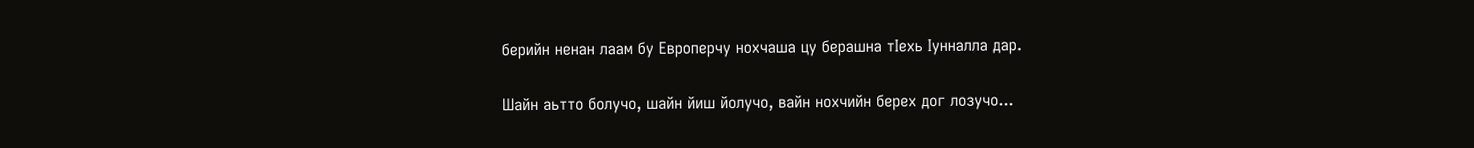берийн ненан лаам бу Европерчу нохчаша цу берашна тIехь Iунналла дар.

Шайн аьтто болучо, шайн йиш йолучо, вайн нохчийн берех дог лозучо...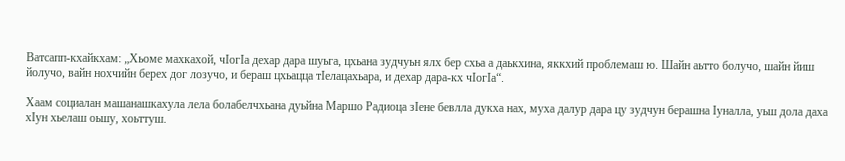Ватсапп-кхайкхам: „Хьоме махкахой, чIогIа дехар дара шуьга, цхьана зудчуьн ялх бер схьа а даькхина, яккхий проблемаш ю. Шайн аьтто болучо, шайн йиш йолучо, вайн нохчийн берех дог лозучо, и бераш цхьацца тIелацахьара, и дехар дара-кх чIогIа“.

Хаам социалан машанашкахула лела болабелчхьана дуьйна Маршо Радиоца зIене бевлла дукха нах, муха далур дара цу зудчун берашна Iуналла, уьш дола даха хIун хьелаш оьшу, хоьттуш.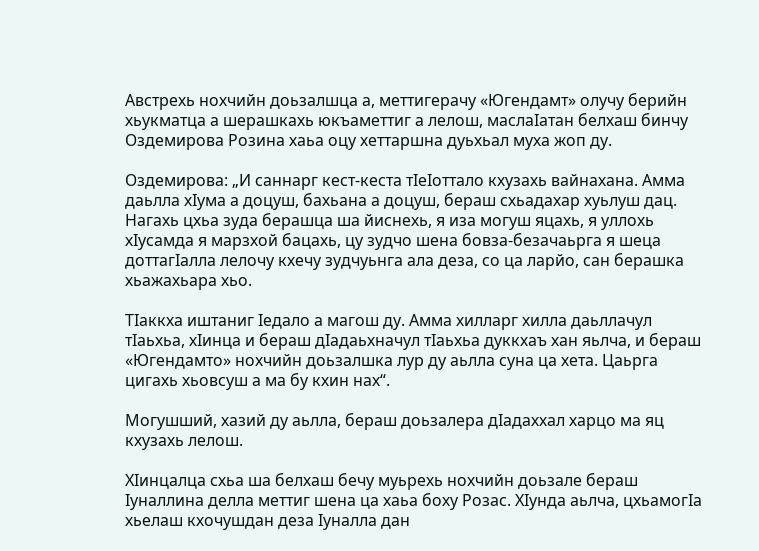Австрехь нохчийн доьзалшца а, меттигерачу «Югендамт» олучу берийн хьукматца а шерашкахь юкъаметтиг а лелош, маслаIатан белхаш бинчу Оздемирова Розина хаьа оцу хеттаршна дуьхьал муха жоп ду.

Оздемирова: „И саннарг кест-кеста тIеIоттало кхузахь вайнахана. Амма даьлла хIума а доцуш, бахьана а доцуш, бераш схьадахар хуьлуш дац. Нагахь цхьа зуда берашца ша йиснехь, я иза могуш яцахь, я уллохь хIусамда я марзхой бацахь, цу зудчо шена бовза-безачаьрга я шеца доттагIалла лелочу кхечу зудчуьнга ала деза, со ца ларйо, сан берашка хьажахьара хьо.

ТIаккха иштаниг Iедало а магош ду. Амма хилларг хилла даьллачул тIаьхьа, хIинца и бераш дIадаьхначул тIаьхьа дуккхаъ хан яьлча, и бераш «Югендамто» нохчийн доьзалшка лур ду аьлла суна ца хета. Цаьрга цигахь хьовсуш а ма бу кхин нах“.

Могушший, хазий ду аьлла, бераш доьзалера дIадаххал харцо ма яц кхузахь лелош.

ХIинцалца схьа ша белхаш бечу муьрехь нохчийн доьзале бераш Iуналлина делла меттиг шена ца хаьа боху Розас. ХIунда аьлча, цхьамогIа хьелаш кхочушдан деза Iуналла дан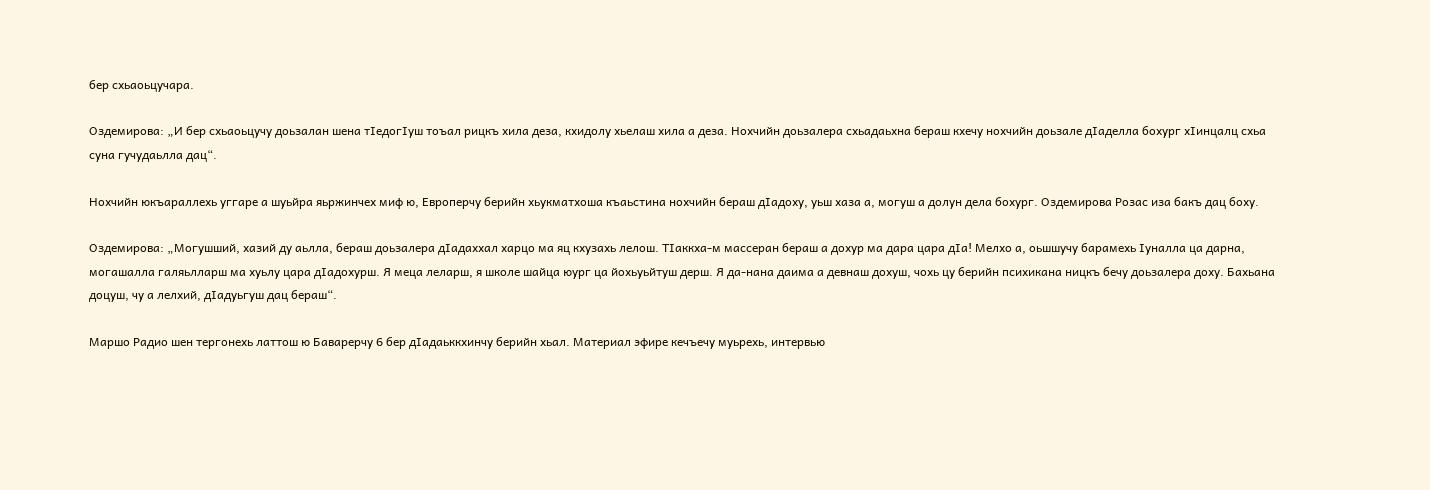бер схьаоьцучара.

Оздемирова: „И бер схьаоьцучу доьзалан шена тIедогIуш тоъал рицкъ хила деза, кхидолу хьелаш хила а деза. Нохчийн доьзалера схьадаьхна бераш кхечу нохчийн доьзале дIаделла бохург хIинцалц схьа суна гучудаьлла дац“.

Нохчийн юкъараллехь уггаре а шуьйра яьржинчех миф ю, Европерчу берийн хьукматхоша къаьстина нохчийн бераш дIадоху, уьш хаза а, могуш а долун дела бохург. Оздемирова Розас иза бакъ дац боху.

Оздемирова: „Могушший, хазий ду аьлла, бераш доьзалера дIадаххал харцо ма яц кхузахь лелош. ТIаккха-м массеран бераш а дохур ма дара цара дIа! Мелхо а, оьшшучу барамехь Iуналла ца дарна, могашалла галяьлларш ма хуьлу цара дIадохурш. Я меца леларш, я школе шайца юург ца йохьуьйтуш дерш. Я да-нана даима а девнаш дохуш, чохь цу берийн психикана ницкъ бечу доьзалера доху. Бахьана доцуш, чу а лелхий, дIадуьгуш дац бераш“.

Маршо Радио шен тергонехь латтош ю Баварерчу 6 бер дIадаьккхинчу берийн хьал. Материал эфире кечъечу муьрехь, интервью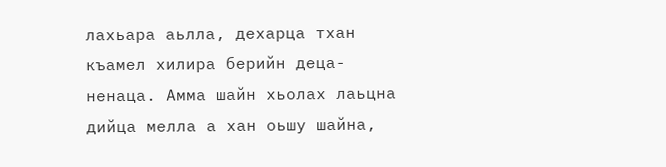лахьара аьлла, дехарца тхан къамел хилира берийн деца-ненаца. Амма шайн хьолах лаьцна дийца мелла а хан оьшу шайна,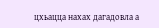цхьацца нахах дагадовла а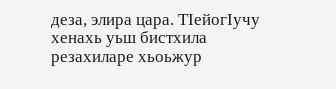деза, элира цара. ТIейогIучу хенахь уьш бистхила резахиларе хьоьжур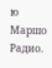ю Маршо Радио.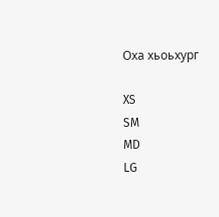Оха хьоьхург

XS
SM
MD
LG